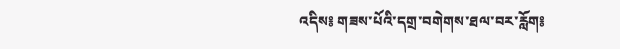འདིས༔ གཟས་པོའི་དགྲ་བགེགས་ཐལ་བར་རློག༔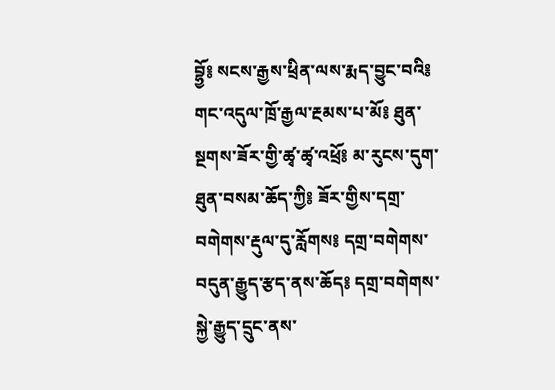བྷྱོ༔ སངས་རྒྱས་ཕྲིན་ལས་རྨད་བྱུང་བའི༔ གང་འདུལ་ཁྲོ་རྒྱལ་རྔམས་པ་མོ༔ ཐུན་སྔགས་ཟོར་གྱི་ཚྭ་ཚྭ་འཕྲོ༔ མ་རུངས་དུག་ཐུན་བསམ་ཆོད་ཀྱི༔ ཟོར་གྱིས་དགྲ་བགེགས་རྡུལ་དུ་རློགས༔ དགྲ་བགེགས་བདུན་རྒྱུད་རྩད་ནས་ཆོད༔ དགྲ་བགེགས་སྐྱེ་རྒྱུད་དྲུང་ནས་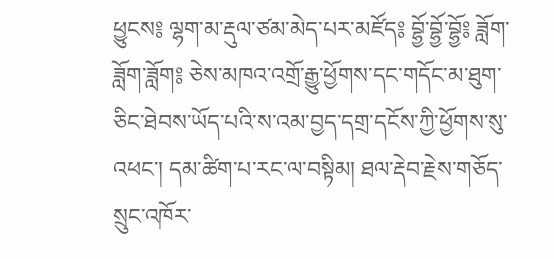ཕྱུངས༔ ལྷག་མ་རྡུལ་ཙམ་མེད་པར་མཛོད༔ བྷྱོ་བྷྱོ་བྷྱོ༔ ཟློག་ཟློག་ཟློག༔ ཅེས་མཁའ་འགྲོ་རྒྱུ་ཕྱོགས་དང་གདོང་མ་ཐུག་ཅིང་ཐེབས་ཡོད་པའི་ས་འམ་བྱད་དགྲ་དངོས་ཀྱི་ཕྱོགས་སུ་འཕང་། དམ་ཚིག་པ་རང་ལ་བསྟིམ། ཐལ་རྡེབ་རྗེས་གཅོད་སྲུང་འཁོར་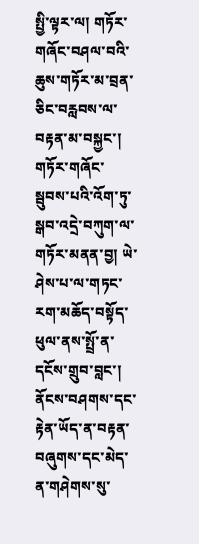སྤྱི་ལྟར་ལ། གཏོར་གཞོང་བཤལ་བའི་ཆུས་གཏོར་མ་བྲན་ཅིང་བརླབས་ལ་བརྟན་མ་བསྐྱང་། གཏོར་གཞོང་སྦུབས་པའི་འོག་ཏུ་སྒབ་འདྲེ་བཀུག་ལ་གཏོར་མནན་བྱ། ཡེ་ཤེས་པ་ལ་གཏང་རག་མཆོད་བསྟོད་ཕུལ་ནས་སྤྲོ་ན་དངོས་གྲུབ་བླང་། ནོངས་བཤགས་དང་རྟེན་ཡོད་ན་བརྟན་བཞུགས་དང་མེད་ན་གཤེགས་སུ་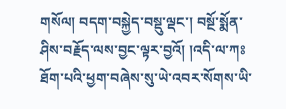གསོལ། བདག་བསྐྱེད་བསྡུ་ལྡང་། བསྔོ་སྨོན་ཤིས་བརྗོད་ལས་བྱང་ལྟར་བྱའོ། །འདི་ལ་ཀཿཐོག་པའི་ཕྱག་བཞེས་སུ་ཡེ་འབར་སོགས་ཡི་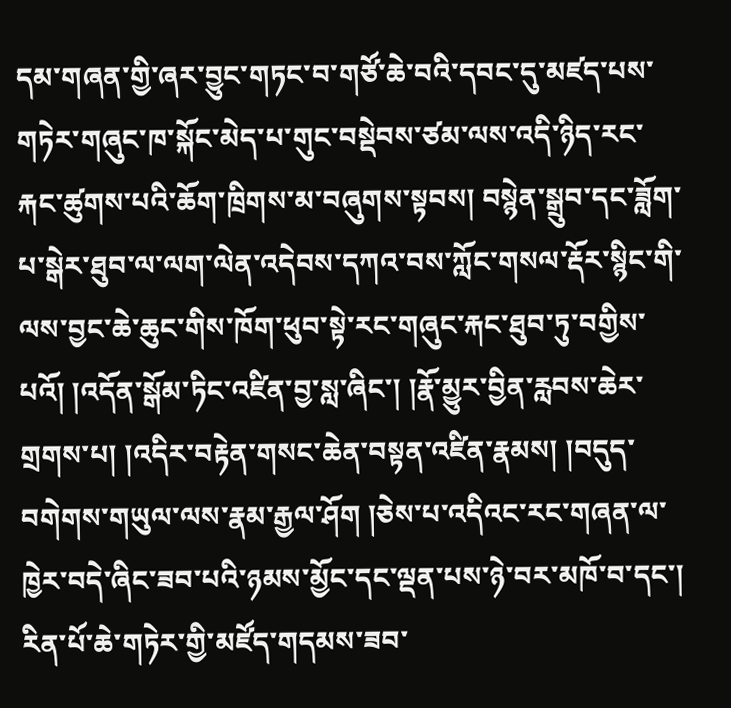དམ་གཞན་གྱི་ཞར་བྱུང་གཏང་བ་གཙོ་ཆེ་བའི་དབང་དུ་མཛད་པས་གཏེར་གཞུང་ཁ་སྐོང་མེད་པ་གུང་བསྡེབས་ཙམ་ལས་འདི་ཉིད་རང་རྐང་ཚུགས་པའི་ཆོག་ཁྲིགས་མ་བཞུགས་སྟབས། བསྙེན་སྒྲུབ་དང་ཟློག་པ་སྒེར་ཐུབ་ལ་ལག་ལེན་འདེབས་དཀའ་བས་ཀློང་གསལ་རྡོར་སྙིང་གི་ལས་བྱང་ཆེ་ཆུང་གིས་ཁོག་ཕུབ་སྟེ་རང་གཞུང་རྐང་ཐུབ་ཏུ་བགྱིས་པའོ། །འདོན་སྒོམ་ཏིང་འཛིན་བྱ་སླ་ཞིང་། །རྣོ་མྱུར་བྱིན་རླབས་ཆེར་གྲགས་པ། །འདིར་བརྟེན་གསང་ཆེན་བསྟན་འཛིན་རྣམས། །བདུད་བགེགས་གཡུལ་ལས་རྣམ་རྒྱལ་ཤོག །ཅེས་པ་འདིའང་རང་གཞན་ལ་ཁྱེར་བདེ་ཞིང་ཟབ་པའི་ཉམས་མྱོང་དང་ལྡན་པས་ཉེ་བར་མཁོ་བ་དང་། རིན་པོ་ཆེ་གཏེར་གྱི་མཛོད་གདམས་ཟབ་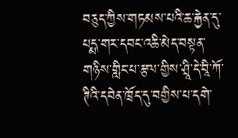བཅུད་ཀྱིས་གཏམས་པའི་ཆ་རྐྱེན་དུ་པདྨ་གར་དབང་འཆི་མེད་བསྟན་གཉིས་གླིང་པ་རྩལ་གྱིས་ཤྲཱི་དེ་བཱི་ཀོ་ཊིའི་དབེན་ཁྲོད་དུ་བགྱིས་པ་དགེ་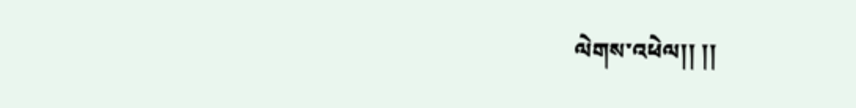ལེགས་འཕེལ།། །།